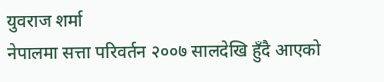युवराज शर्मा
नेपालमा सत्ता परिवर्तन २००७ सालदेखि हुँदै आएको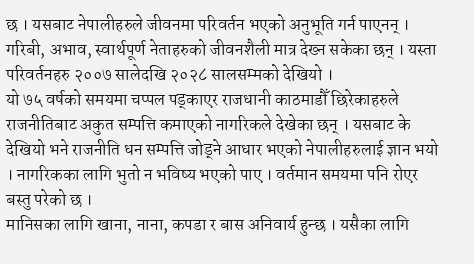छ । यसबाट नेपालीहरुले जीवनमा परिवर्तन भएको अनुभूति गर्न पाएनन् । गरिबी, अभाव, स्वार्थपूर्ण नेताहरुको जीवनशैली मात्र देख्न सकेका छन् । यस्ता परिवर्तनहरु २००७ सालेदखि २०२८ सालसम्मको देखियो ।
यो ७५ वर्षको समयमा चप्पल पड्काएर राजधानी काठमाडौँ छिरेकाहरुले राजनीतिबाट अकुत सम्पत्ति कमाएको नागरिकले देखेका छन् । यसबाट के देखियो भने राजनीति धन सम्पत्ति जोड्ने आधार भएको नेपालीहरुलाई ज्ञान भयो । नागरिकका लागि भुतो न भविष्य भएको पाए । वर्तमान समयमा पनि रोएर बस्तु परेको छ ।
मानिसका लागि खाना, नाना, कपडा र बास अनिवार्य हुन्छ । यसैका लागि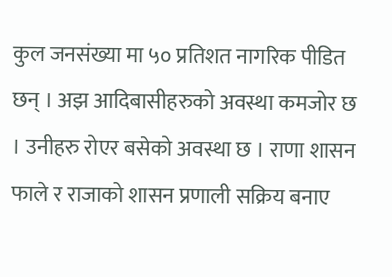कुल जनसंख्या मा ५० प्रतिशत नागरिक पीडित छन् । अझ आदिबासीहरुको अवस्था कमजोर छ । उनीहरु रोएर बसेको अवस्था छ । राणा शासन फाले र राजाको शासन प्रणाली सक्रिय बनाए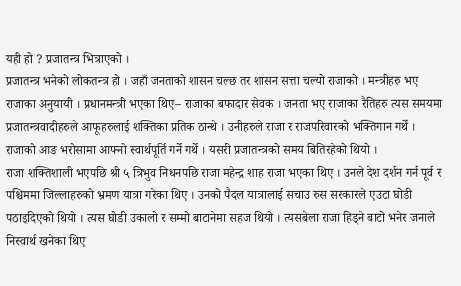यही हो ? प्रजातन्त्र भित्राएको ।
प्रजातन्त्र भनेको लोकतन्त्र हो । जहाँ जनताको शासन चल्छ तर शासन सत्ता चल्यो राजाको । मन्त्रीहरु भए राजाका अनुयायी । प्रधानमन्त्री भएका थिए– राजाका बफादार सेवक । जनता भए राजाका रैतिहरु त्यस समयमा प्रजातन्त्रवादीहरुले आफूहरुलाई शक्तिका प्रतिक ठान्थे । उनीहरुले राजा र राजपरिवारको भक्तिगान गर्थे । राजाको आङ भरोसामा आफ्नो स्वार्थपूर्ति गर्ने गर्थे । यसरी प्रजातन्त्रको समय बितिरहेको थियो ।
राजा शक्तिशाली भएपछि श्री ५ त्रिभुव निधनपछि राजा महेन्द्र शाह राजा भएका थिए । उनले देश दर्शन गर्न पूर्व र पश्चिममा जिल्लाहरुको भ्रमण यात्रा गरेका थिए । उनको पैदल यात्रालाई सचाउ रुस सरकारले एउटा घोडी पठाइदिएको थियो । त्यस घोडी उकालो र सम्मो बाटानेमा सहज थियो । त्यसबेला राजा हिड्ने बाटो भनेर जनाले निस्वार्थ खनेका थिए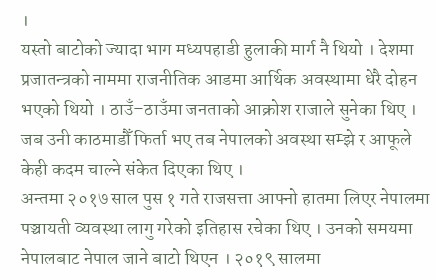।
यस्तो बाटोको ज्यादा भाग मध्यपहाडी हुलाकी मार्ग नै थियो । देशमा प्रजातन्त्रको नाममा राजनीतिक आडमा आर्थिक अवस्थामा धेरै दोहन भएको थियो । ठाउँ–ठाउँमा जनताको आक्रोश राजाले सुनेका थिए । जब उनी काठमाडौँ फिर्ता भए तब नेपालको अवस्था सम्झे र आफूले केही कदम चाल्ने संकेत दिएका थिए ।
अन्तमा २०१७ साल पुस १ गते राजसत्ता आफ्नो हातमा लिएर नेपालमा पञ्चायती व्यवस्था लागु गरेको इतिहास रचेका थिए । उनको समयमा नेपालबाट नेपाल जाने बाटो थिएन । २०१९ सालमा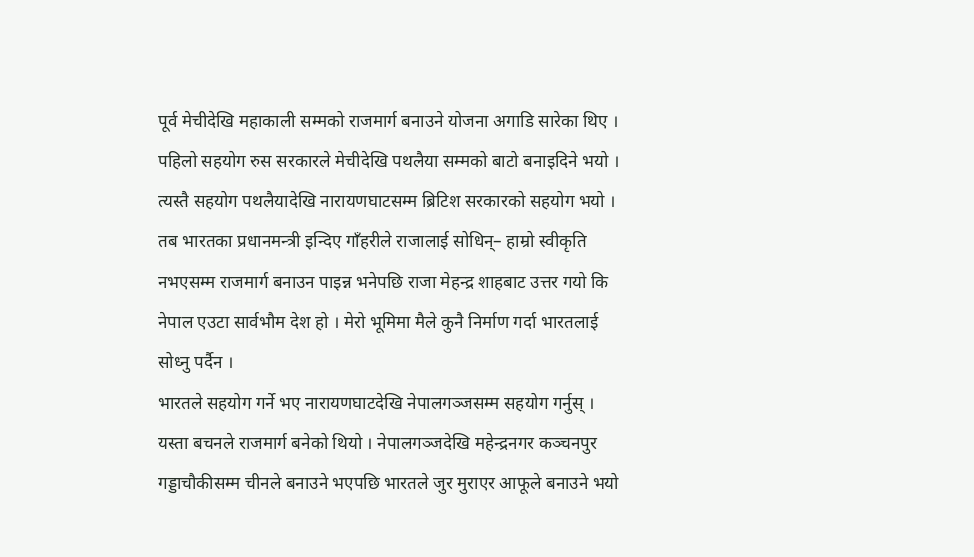पूर्व मेचीदेखि महाकाली सम्मको राजमार्ग बनाउने योजना अगाडि सारेका थिए । पहिलो सहयोग रुस सरकारले मेचीदेखि पथलैया सम्मको बाटो बनाइदिने भयो ।
त्यस्तै सहयोग पथलैयादेखि नारायणघाटसम्म ब्रिटिश सरकारको सहयोग भयो । तब भारतका प्रधानमन्त्री इन्दिए गाँहरीले राजालाई सोधिन्– हाम्रो स्वीकृति नभएसम्म राजमार्ग बनाउन पाइन्न भनेपछि राजा मेहन्द्र शाहबाट उत्तर गयो कि नेपाल एउटा सार्वभौम देश हो । मेरो भूमिमा मैले कुनै निर्माण गर्दा भारतलाई सोध्नु पर्दैन ।
भारतले सहयोग गर्ने भए नारायणघाटदेखि नेपालगञ्जसम्म सहयोग गर्नुस् । यस्ता बचनले राजमार्ग बनेको थियो । नेपालगञ्जदेखि महेन्द्रनगर कञ्चनपुर गड्डाचौकीसम्म चीनले बनाउने भएपछि भारतले जुर मुराएर आफूले बनाउने भयो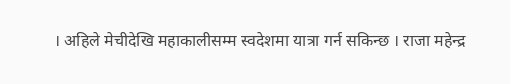। अहिले मेचीदेखि महाकालीसम्म स्वदेशमा यात्रा गर्न सकिन्छ । राजा महेन्द्र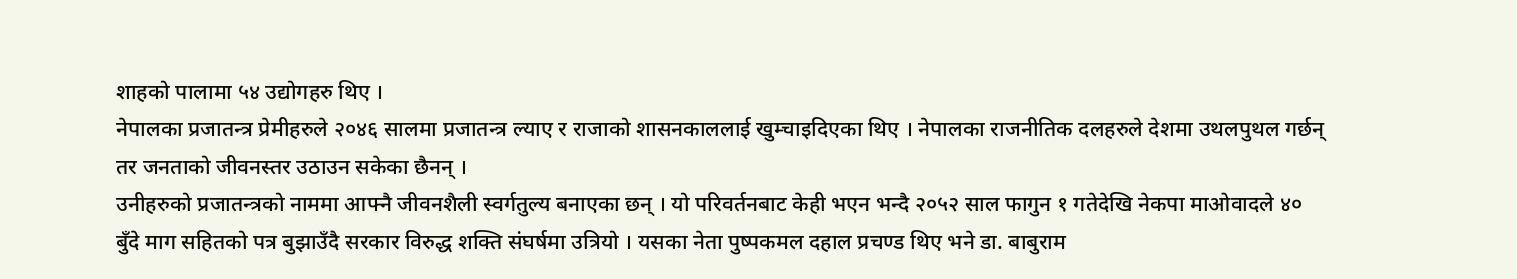शाहको पालामा ५४ उद्योगहरु थिए ।
नेपालका प्रजातन्त्र प्रेमीहरुले २०४६ सालमा प्रजातन्त्र ल्याए र राजाको शासनकाललाई खुम्चाइदिएका थिए । नेपालका राजनीतिक दलहरुले देशमा उथलपुथल गर्छन् तर जनताको जीवनस्तर उठाउन सकेका छैनन् ।
उनीहरुको प्रजातन्त्रको नाममा आफ्नै जीवनशैली स्वर्गतुल्य बनाएका छन् । यो परिवर्तनबाट केही भएन भन्दै २०५२ साल फागुन १ गतेदेखि नेकपा माओवादले ४० बुँदे माग सहितको पत्र बुझाउँदै सरकार विरुद्ध शक्ति संघर्षमा उत्रियो । यसका नेता पुष्पकमल दहाल प्रचण्ड थिए भने डा. बाबुराम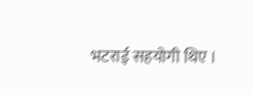भटराई सहयोगी थिए ।